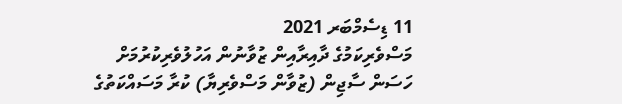11 ޑިސެމްބަރ 2021
މަސްވެރިކަމުގެ ދާއިރާއިން ޒުވާނުން އަހުލުވެރިކުރުމަށް ހަސަން ސާޖިން (ޒުވާން މަސްވެރިޔާ) ކުރާ މަސައްކަތުގެ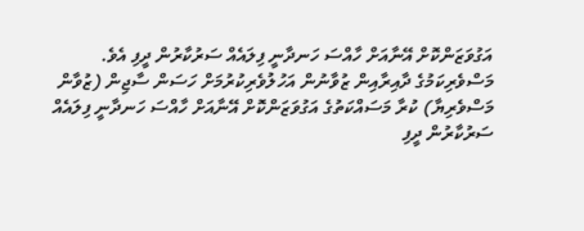އަގުވަޒަންކޮށް އޭނާއަށް ހާއްސަ ހަނދާނީ ފިލައެއް ސަރުކާރުން ދީފި އެވެ.
މަސްވެރިކަމުގެ ދާއިރާއިން ޒުވާނުން އަހުލުވެރިކުރުމަށް ހަސަން ސާޖިން (ޒުވާން މަސްވެރިޔާ) ކުރާ މަސައްކަތުގެ އަގުވަޒަންކޮށް އޭނާއަށް ހާއްސަ ހަނދާނީ ފިލައެއް ސަރުކާރުން ދީފި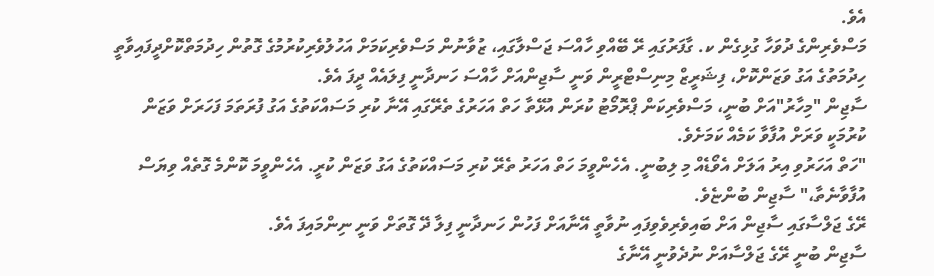އެވެ.
މަސްވެރިންގެ ދުވަހާ ގުޅިގެން ކ. ގާފަރުގައި ރޭ ބޭއްވި ހާއްސަ ޖަސްލާގައި، ޒުވާނުން މަސްވެރިކަމަށް އަހުލުވެރިކުރުމުގެ ގޮތުން ހިދުމަތްކޮށްދީފައިވާތީ ހިދުމަތުގެ އަގު ވަޒަންކޮށް، ފިޝަރީޒް މިނިސްޓްރީން ވަނީ ސާޖިންއަށް ހާއްސަ ހަނދާނީ ފިލައެއް ދީފަ އެވެ.
ސާޖިން "މިހާރު"އަށް ބުނީ، މަސްވެރިކަން ޕްރޮމޯޓު ކުރަން އުޅޭތާ ހަތް އަހަރުގެ ތެރޭގައި އޭނާ ކުރި މަސައްކަތުގެ އަގު ފުރަތަމަ ފަހަރަށް ވަޒަން ކުރުމަކީ ވަރަށް އުފާވާ ކަމެއް ކަމަށެވެ.
"ހަތް އަހަރުވި އިރު އަލަށް އެވޯޑެއް މި ލިބުނީ. އެހެންވީމަ ހަތް އަހަރު ތެރޭ ކުރި މަސައްކަތުގެ އަގު ވަޒަން ކުރީ. އެހެންވީމަ ކޮންމެ ގޮތެއް ވިޔަސް އުފާވާނެތާ،" ސާޖިން ބުންޏެވެ.
ރޭގެ ޖަލްސާގައި ސާޖިން އަށް ބައިވެރިވެވިފައި ނުވާތީ އޭނާއަށް ފަހުން ހަނދާނީ ފިލާ ދޭ ގޮތަށް ވަނީ ނިންމައިފަ އެވެ.
ސާޖިން ބުނީ ރޭގެ ޖަލްސާއަށް ނުދެވުނީ އޭނާގެ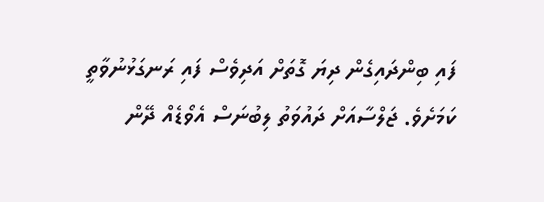ފައި ބިންދައިގެން ދިޔަ ގޮތަށް އަދިވެސް ފައި ރަނގަޅުނުވާތީ ކަމަށެވެ. ޖަލްސާއަށް ދައުވަތު ލިބުނަސް އެވޯޑެއް ދޭން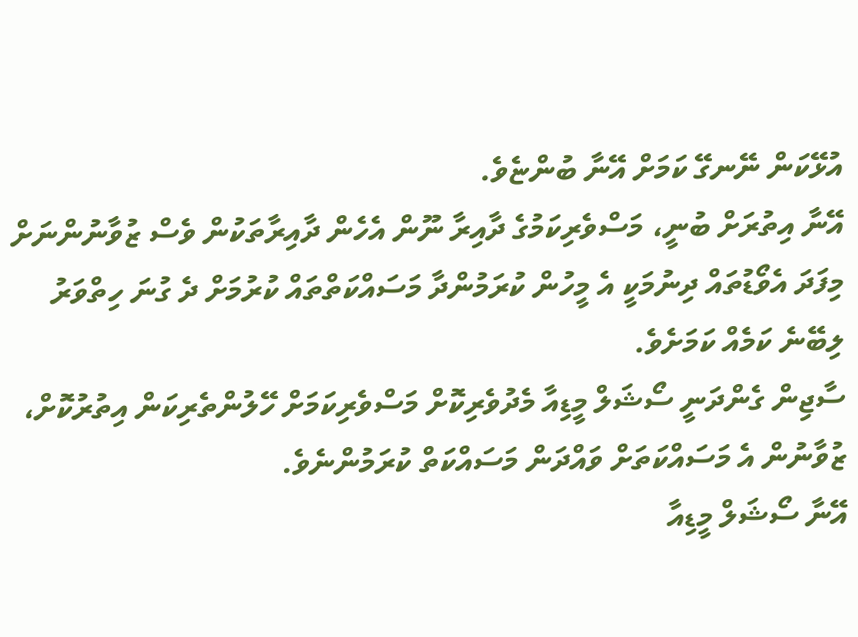އުޅޭކަން ނޭނގޭ ކަމަށް އޭނާ ބުންޏެވެ.
އޭނާ އިތުރަށް ބުނީ، މަސްވެރިކަމުގެ ދާއިރާ ނޫން އެހެން ދާއިރާތަކުން ވެސް ޒުވާނުންނަށް މިފަދަ އެވޯޑުތައް ދިނުމަކީ އެ މީހުން ކުރަމުންދާ މަސައްކަތްތައް ކުރުމަށް ދެ ގުނަ ހިތްވަރު ލިބޭނެ ކަމެއް ކަމަށެވެ.
ސާޖިން ގެންދަނީ ސޯޝަލް މީޑިއާ މެދުވެރިކޮށް މަސްވެރިކަމަށް ހޭލުންތެރިކަން އިތުރުކޮށް، ޒުވާނުން އެ މަސައްކަތަށް ވައްދަން މަސައްކަތް ކުރަމުންނެވެ.
އޭނާ ސޯޝަލް މީޑިއާ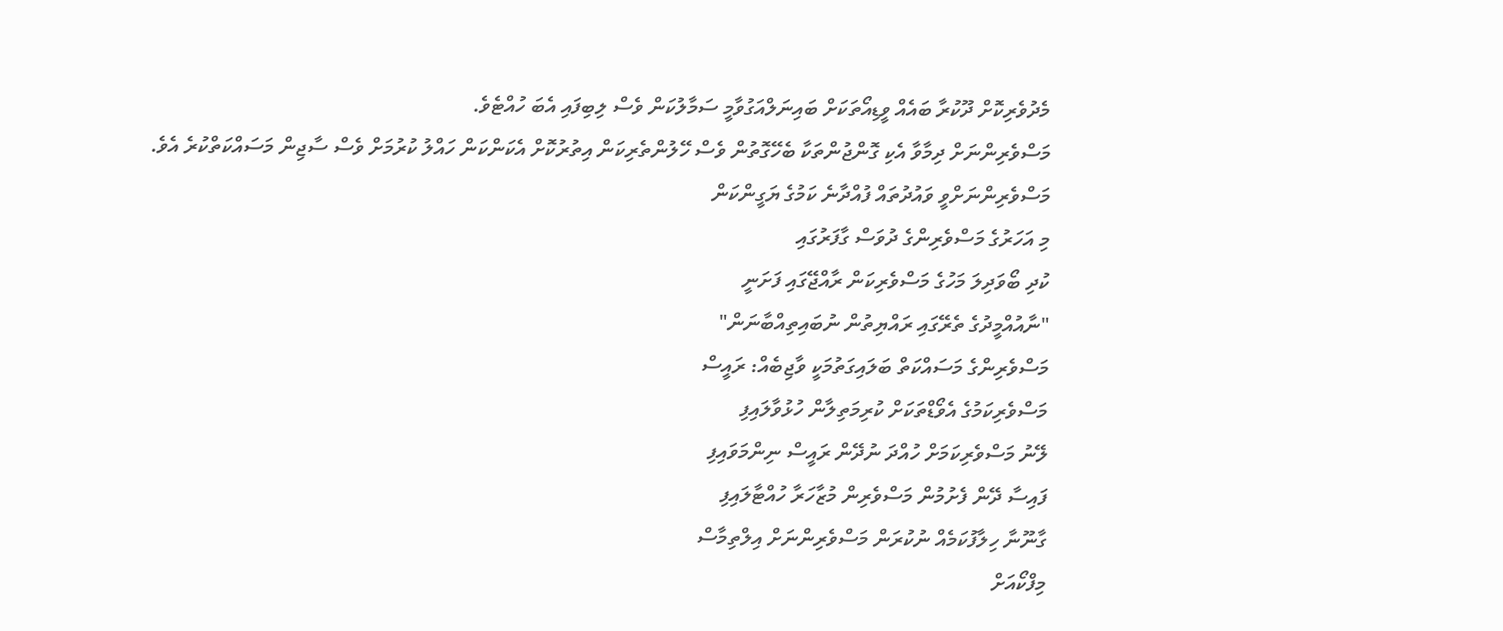މެދުވެރިކޮށް ދޫކުރާ ބައެއް ވީޑިއޯތަކަށް ބައިނަލްއަގުވާމީ ސަމާލުކަން ވެސް ލިބިފައި އެބަ ހުއްޓެވެ.
މަސްވެރިންނަށް ދިމާވާ އެކި ގޮންޖުންތަކާ ބެހޭގޮތުން ވެސް ހޭލުންތެރިކަން އިތުރުކޮށް އެކަންކަން ހައްލު ކުރުމަށް ވެސް ސާޖިން މަސައްކަތްކުރެ އެވެ.
މަސްވެރިންނަށްވީ ވައުދުތައް ފުއްދާނެ ކަމުގެ ޔަގީންކަން
މި އަހަރުގެ މަސްވެރިންގެ ދުވަސް ގާފަރުގައި
ކުދި ބޯވަދިލަ މަހުގެ މަސްވެރިކަން ރާއްޖޭގައި ފަށަނީ
"ނާއުއްމީދުގެ ތެރޭގައި ރައްޔިތުން ނުބައިތިއްބާނަން"
މަސްވެރިންގެ މަސައްކަތް ބަލައިގަތުމަކީ ވާޖިބެއް: ރައީސް
މަސްވެރިކަމުގެ އެވޯޑްތަކަށް ކުރިމަތިލާން ހުޅުވާލައިފި
ލޭނު މަސްވެރިކަމަށް ހުއްދަ ނުދޭން ރައީސް ނިންމަވައިފި
ފައިސާ ދޭން ފެށުމުން މަސްވެރިން މުޒާހަރާ ހުއްޓާލައިފި
ގާނޫނާ ހިލާފުކަމެއް ނުކުރަން މަސްވެރިންނަށް އިލްތިމާސް
މިފްކޯއަށް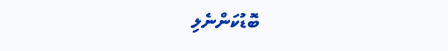ބޮޑުކަންނެލި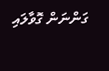ގަންނަން ގޮވާލައި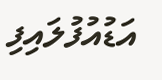އަޑުއުފުލައިފި